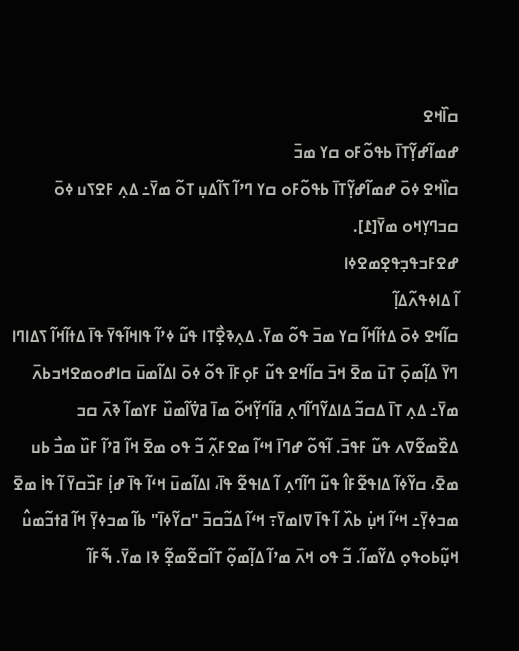ߛߊ߰ߞߐ
ߝߘߊ߬ߝߌ߲߬ߠߊ߫ ߕߟߋ߬ߓߋ ߛߌ ߘߏ߫
ߛߊ߰ߞߐ ߦߋ߫ ߝߘߊ߬ߝߌ߲߬ߠߊ߫ ߕߟߋ߬ߓߋ ߛߌ ߣߴߊ߬ ߖߊ߬ߡߎ߲ ߠߋ߬ ߘߌ߫߸ ߡߍ߲ ߓߐߖߎ ߦߋ߫ ߛߏߣߌ߲ߞߋ ߘߌ߫[߁].
ߝߐߓߏߟߏ߲ߟߐ߲ߘߐߦߊ
ߊ߬ ߡߊߦߟߍ߬ߡߊ߲߬
ߛߊ߬ߞߐ ߦߋ߫ ߡߙߊ߬ߞߊ߬ ߛߌ ߘߏ߫ ߟߋ߬ ߘߌ߫. ߡߍ߲ߢߐ߲߯ߠߊ ߟߎ߬ ߦߴߊ߬ ߟߊߞߊ߬ߟߌ߫ ߟߊ߫ ߡߙߊ߬ߞߊ߬ ߖߡߊߣߊ ߣߌ߫ ߡߊ߲߬ߘߋ߲߫ ߠߎ߫ ߘߐ߫ ߞߏ߫ ߛߊ߬ߞߐ ߟߎ߬ ߓߋ߲ߓߊ߫ ߟߋ߬ ߦߋ߫ ߊߡߊ߬ߘߎ߫ ߛߊߝߋߘߐߞߏߕߍ߫ ߘߌ߫߸ ߡߍ߲ ߠߊ߫ ߡߛߏ߬ ߡߊߡߌ߬ߣߊ߬ߣߍ߲ ߥߊ߬ߣߌ߲߬ߞߋ߬ ߘߊ߫ ߥߜ߭ߊ߬ߘߎ߰ ߓߌߘߊ߬ ߢߍ߫ ߛߏ ߡߐ߰ߘߐ߬ߜߍ ߟߎ߬ ߓߟߏ߫. ߊ߬ߟߋ߬ ߝߣߊ߫ ߞߵߊ߬ ߘߐߓߍ߲߬ ߏ߬ ߟߋ ߘߐ߫ ߞߊ߬ ߥߴߊ߬ ߓߎ߰ ߘߏ߯ ߕߎ ߘߐ߫، ߛߌ߬ߦߊ߬ ߡߊߟߐ߬ߓߊ߮ ߟߎ߬ ߣߊ߬ߣߍ߲ ߊ߬ ߡߊߟߐ߬ ߟߊ߫، ߊߡߊ߬ߘߎ߫ ߞߵߊ߬ ߟߊ߫ ߝߊ߲߭ ߓߏ߰ߛߌ߫ ߊ߬ ߟߊ߭ ߘߐ߫ ߘߏߦߌ߲߫߸ ߞߵߊ߬ ߞߎ߲߭ ߕߍ߰ ߊ߬ ߟߊ߫ ߜߊߘߌ߫߹ ߞߵߊ߬ ߡߏ߬ߛߏ߫ "ߛߌ߬ߦߊ߫" ߕߊ߬ ߘߏߦߌ߲߫ ߞߊ߬ ߥߙߏ߬ߘߎ߮ ߞߎ߲߬ߕߋߟߋ߲ ߡߌ߬ߘߊ߬. ߏ߬ ߟߋ ߞߍ߫ ߘߴߊ߬ ߡߊ߲߬ߘߋ߲߬ ߠߊ߬ߛߐ߬ߘߐ߲߬ ߢߊ ߘߌ߫. ߒ߬ߓߊ߬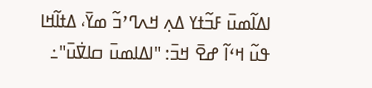ߊߡߊ߬ߘߎ߫ ߓߏ߬ߙߌ ߡߍ߲ ߞߍߣߴߏ߬ ߘߌ߫، ߡߙߊ߬ߞߊ ߟߎ߬ ߞߵߊ߬ ߝߐ߫ ߞߏ߫: "ߊߡߊߘߎ߫ ߛߊߜ߭ߎ߫"߸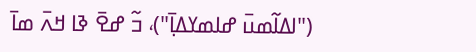("ߊߡߊ߬ߘߎ߫ ߝߊߘߌߡߊ߲߫")، ߏ߬ ߝߐ߫ ߢߊ ߞߍ߫ ߘߊ߫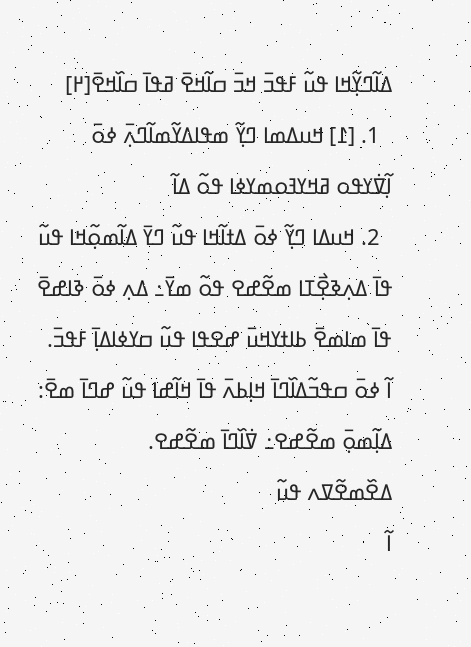ߡߊ߬ߣߌ߲߬ߞߊ ߟߎ߬ ߓߟߏ߫ ߞߏ߫ ߛߊ߬ߞߐ߫ ߥߟߊ߫ ߛߊ߰ߞߐ߫[߂]
  1. [߁] ߞߎߡߘߊ ߣߌ߲߬ ߘߟߊߡߌ߬ߘߊ߬ߣߍ߲߫ ߦߋ߫ ߊ߲߬ߜ߭ߌߟߋ ߥߞߌߔߋߘߌߦߊ ߟߋ߬ ߡߊ߬
  2. ߞߎߡߊ ߣߌ߲߬ ߦߋ߫ ߡߙߊ߬ߞߊ ߟߎ߬ ߣߌ߫ ߡߊ߬ߘߋ߲߬ߞߊ ߟߎ߬ ߟߊ߫ ߡߍ߲ߢߐ߲߯ߠߊ ߘߐ߬ߝߐ ߟߋ߬ ߘߌ߫߸ ߡߍ߲ ߦߋ߫ ߢߊߝߐ߫ ߟߊ߫ ߘߊߘߐ߫ ߕߊߙߌߞߎ߫ ߝߐߟߊ ߟߎ߬ ߛߌߦߊߡߊ߲߫ ߓߟߏ߫. ߊ߬ ߦߋ߫ ߛߟߏ߬ߡߊ߰ߣߊ߫ ߞߊ߲ߕߍ߫ ߟߊ߫ ߞߊ߬ߝߊ ߟߎ߬ ߝߣߊ߫ ߘߐ߫: ߡߊ߲߬ߘߋ߲߫ ߘߐ߬ߝߐ߸ ߜ߭ߊ߰ߣߊ߫ ߘߐ߬ߝߐ.
ߡߐ߰ߘߐ߬ߜߍ ߟߎ߬
ߊ߬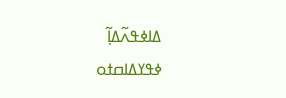ߡߊߦߟߍ߬ߡߊ߲߬
ߦߟߌߡߊߛߙߋ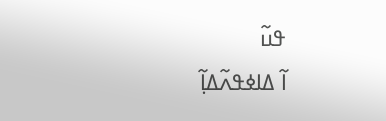ߟߎ߬
ߊ߬ ߡߊߦߟߍ߬ߡߊ߲߬